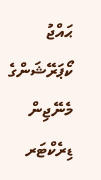ޙައްޖު ކޯޕަރޭޝަންގެ މެނޭޖިން ޑިރެކްޓަރ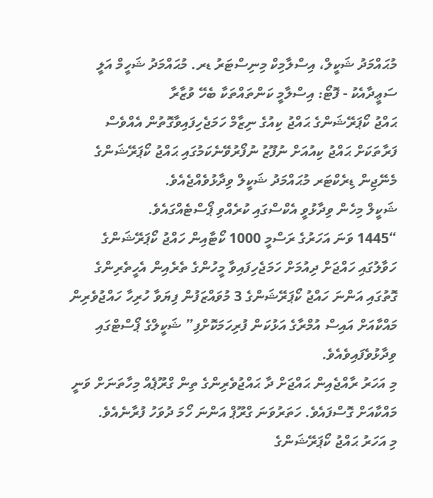މުޙައްމަދު ޝަކީލް، އިސްލާމިކް މިނިސްޓަރު ޑރ. މުޙައްމަދު ޝަހީމް އަލީ ސަޢީދާއެކު - ފޮޓޯ: އިސްލާމީ ކަންތައްތަކާ ބެހޭ ވުޒާރާ
ޙައްޖު ކޯޕަރޭޝަންގެ ޙައްޖު ކިއުގެ ނިޒާމް ހަމަޖެހިފައިވާގޮތުން އެއްވެސް ފަރާތަކަށް ޙައްޖު ކިއުއަށް ނުފޫޒު ނުފޯރުވޭނެކަމުގައި ޙައްޖު ކޯޕަރޭޝަންގެ މެނޭޖިން ޑިރެކްޓަރ މުޙައްމަދު ޝަކީލް ވިދާޅުވެއްޖެއެވެ.
ޝަކީލް މިހެން ވިދާޅުވީ އެކްސްގައި ކުރެއްވި ޕޯސްޓެއްގައެވެ.
“1445 ވަނަ އަހަރުގެ ރަސްމީ 1000 ކޯޓާއިން ހައްޖު ކޯޕަރޭޝަންގެ ހަވާލުގައި ހައްޖަށް ދިއުމަށް ހަމަޖެހިފައިވާ މީހުންގެ ތެރެއިން އެހީތެރިންގެ ގޮތުގައި އަންނަ ހައްޖު ކޯޕަރޭޝަންގެ 3 މުވައްޒަފުން ފިޔަވާ ހުރިހާ ހައްޖުވެރިން މައްކާއަށް އައިސް އުމްރާގެ އަޅުކަން ފުރިހަމަކޮށްފި” ޝަކީލްގެ ޕޯސްޓްގައި ވިދާޅުވެފައިވެއެވެ.
މި އަހަރު ރާއްޖެއިން ޙައްޖަށް ދާ ޙައްޖުވެރިންގެ ތިން ގްރޫޕެއް މިހާތަނަށް ވަނީ މައްކާއަށް ގޮސްފައެވެ. ހަތަރުވަނަ ގްރޫޕް އަންނަ ހޯމަ ދުވަހު ފުރާނެއެވެ.
މި އަހަރު ޙައްޖު ކޯޕަރޭޝަންގެ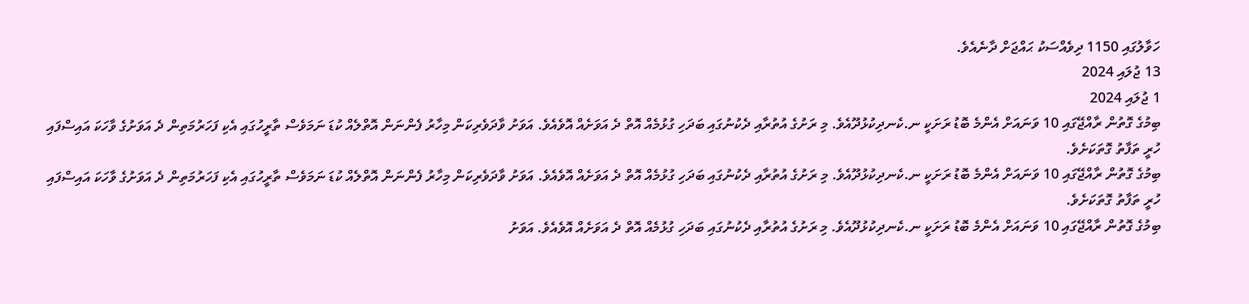ހަވާލުގައި 1150 ދިވެއްސަކު ޙައްޖަށް ދާނެއެވެ.
13 ޖުލައި 2024
1 ޖުލައި 2024
ބިމުގެ ގޮތުން ރާއްޖޭގައި 10 ވަނައަށް އެންމެ ބޮޑު ރަށަކީ ނ.ކެނދިކުޅުދޫއެވެ. މި ރަށުގެ އުތުރާއި ދެކުނުގައި ބަދަހި ގުޅުމެއް އޮތް ދެ އަވަށެއް އޮވެއެވެ. އަވަށު ވާދަވެރިކަން މިހާރު ފެންނަން އޮތްލެއް ކުޑަ ނަމަވެސް ތާރީހުގައި އެކި ފަހަރުމަތިން ދެ އަވަށުގެ ވާހަކަ އައިސްފައި ހުރީ ތަފާތު ގޮތަކަށެވެ.
ބިމުގެ ގޮތުން ރާއްޖޭގައި 10 ވަނައަށް އެންމެ ބޮޑު ރަށަކީ ނ.ކެނދިކުޅުދޫއެވެ. މި ރަށުގެ އުތުރާއި ދެކުނުގައި ބަދަހި ގުޅުމެއް އޮތް ދެ އަވަށެއް އޮވެއެވެ. އަވަށު ވާދަވެރިކަން މިހާރު ފެންނަން އޮތްލެއް ކުޑަ ނަމަވެސް ތާރީހުގައި އެކި ފަހަރުމަތިން ދެ އަވަށުގެ ވާހަކަ އައިސްފައި ހުރީ ތަފާތު ގޮތަކަށެވެ.
ބިމުގެ ގޮތުން ރާއްޖޭގައި 10 ވަނައަށް އެންމެ ބޮޑު ރަށަކީ ނ.ކެނދިކުޅުދޫއެވެ. މި ރަށުގެ އުތުރާއި ދެކުނުގައި ބަދަހި ގުޅުމެއް އޮތް ދެ އަވަށެއް އޮވެއެވެ. އަވަށު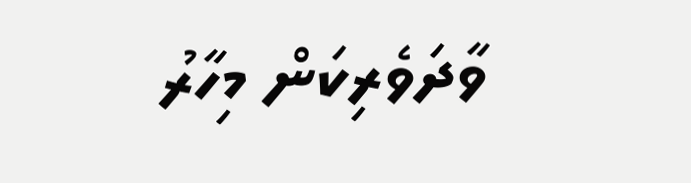ވާދަވެރިކަން މިހާރު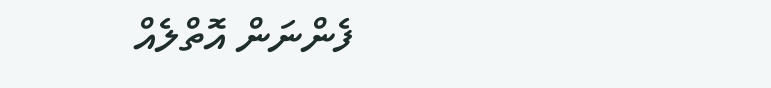ފެންނަން އޮތްލެއް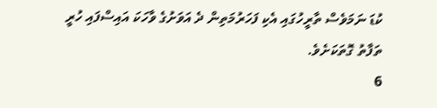ކުޑަ ނަމަވެސް ތާރީހުގައި އެކި ފަހަރުމަތިން ދެ އަވަށުގެ ވާހަކަ އައިސްފައި ހުރީ ތަފާތު ގޮތަކަށެވެ.
6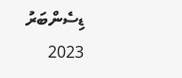ޑިސެންބަރު 2023